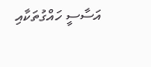އަސާސީ ހައްގުތަކާއި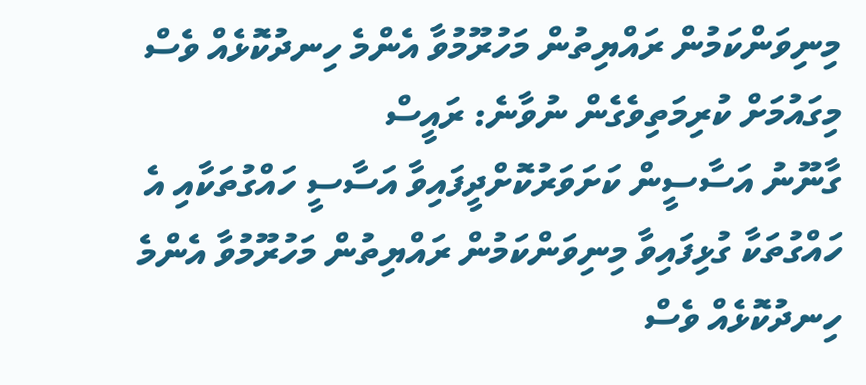މިނިވަންކަމުން ރައްޔިތުން މަހުރޫމުވާ އެންމެ ހިނދުކޮޅެއް ވެސް މިގައުމަށް ކުރިމަތިވެގެން ނުވާނެ: ރައީސް
ގާނޫނު އަސާސީން ކަށަވަރުކޮށްދީފައިވާ އަސާސީ ހައްގުތަކާއި އެ ހައްގުތަކާ ގުޅިފައިވާ މިނިވަންކަމުން ރައްޔިތުން މަހުރޫމުވާ އެންމެ ހިނދުކޮޅެއް ވެސް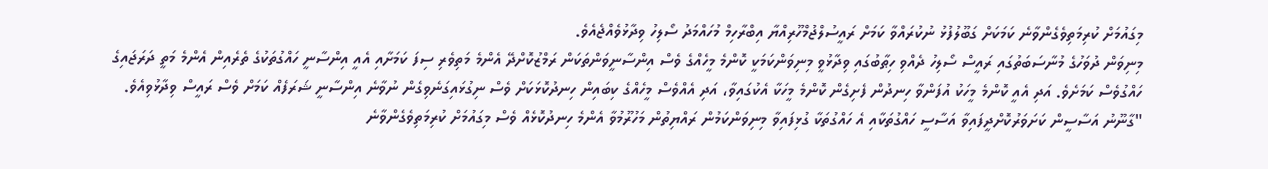މިގައުމަށް ކުރިމަތިވެގެންވާނެ ކަމަކަށް ގަބޫލުފުޅު ނުކުރައްވާ ކަމަށް ރައީސުލްޖުމްހޫރިއްޔާ އިބްރާހިމް މުހައްމަދު ސޯލިހު ވިދާޅުވެއްޖެއެވެ.
މިނިވަން ދުވަހުގެ މުނާސަބަތުގައި ރައީސް ސޯލިހު ދެއްވި ހިޠާބުގައި ވިދާޅުވީ މިނިވަންކަމަކީ ކޮންމެ މީހެއްގެ ވެސް އިންސާނީވަންތަކަން ރަމްޒުކޮށްދޭ އެންމެ މަތިވެރި ސިފަ ކަމަށާއި އެއީ އިންސާނީ ހައްގުތަކުގެ ތެރެއިން އެންމެ މަތީ ދަރަޖައިގެ ހައްގުވެސް ކަމަށެވެ. އަދި އެއީ ކޮންމެ މީހަކު އުފަންވާ ހިނދުން ފެށިގެން ކޮންމެ މީހަކާ އެކުގައިވާ، އަދި އެއްވެސް މީހެއްގެ ކިބައިން ހިނދުކޮޅަކަށް ވެސް ނިގުޅައިގަނެވިގެން ނުވާނެ އިންސާނީ ޝަރަފެއް ކަމަށް ވެސް ރައީސް ވިދާޅުވިއެވެ.
"ގާނޫނު އަސާސީން ކަށަވަރުކޮށްދީފައިވާ އަސާސީ ހައްގުތަކާއި އެ ހައްގުތަކާ ގުޅިފައިވާ މިނިވަންކަމުން ރައްޔިތުން މަހުރޫމުވާ އެންމެ ހިނދުކޮޅެއް ވެސް މިގައުމަށް ކުރިމަތިވެގެންވާނެ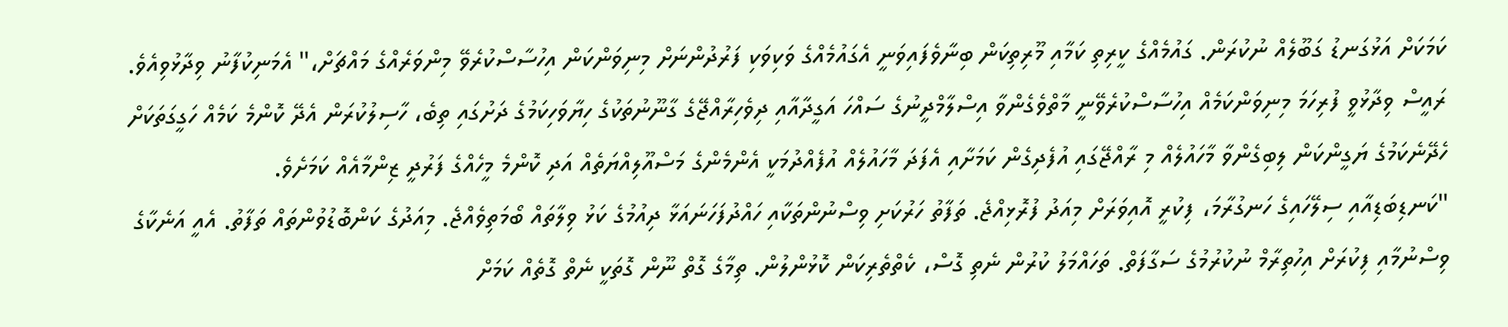ކަމަކަށް އަޅުގަނޑު ގަބޫލެއް ނުކުރަން. ގައުމެއްގެ ކީރިތި ކަމާއި މޫރިތިކަން ބިނާވެފައިވަނީ އެގައުމެއްގެ ވަކިވަކި ފަރުދުންނަށް މިނިވަންކަން އިހުސާސްކުރެވޭ މިންވަރެއްގެ މައްޗަށް،" އެމަނިކުފާނު ވިދާޅުވިއެވެ.
ރައީސް ވިދާޅުވީ ފުރިހަމަ މިނިވަންކަމެއް އިހުސާސްކުރެވޭނީ މާތްވެގެންވާ އިސްލާމްދީނުގެ ސައްހަ އަގީދާއާއި ދިވެހިރާއްޖޭގެ ގާނޫނުތަކުގެ ހިޔާވަހިކަމުގެ ދަށުގައި ތިބެ، ހާސިލުކުރަން އެދޭ ކޮންމެ ކަމެއް ހަގީގަތަކަށް ހެދޭނެކަމުގެ ޔަގީންކަން ލިބިގެންވާ މާހައުލެއް މި ރާއްޖޭގައި އުފެދިގެން ކަމަށާއި އެފަދަ މާހައުލެއް އުފެއްދުމަކީ އެންމެންގެ މަސްއޫލިއްޔަތެއް އަދި ކޮންމެ މީހެއްގެ ފަރުދީ ޒިންމާއެއް ކަމަށެވެ.
"ކަނޑިބަޑިއާއި ސިލޭހައިގެ ހަނގުރާމަ، ފިކުރީ އޮއިވަރަށް މިއަދު ފުރޮޅިއްޖެ. ތަފާތު ހަރުކަށި ވިސްނުންތަކާއި ހައްދުފަހަނައަޅާ ދިއުމުގެ ކަޅު ވިލާތައް ބޯމަތިވެއްޖެ. މިއަދުގެ ކަންބޮޑުވުންތައް ތަފާތު. އެއީ އަނެކާގެ ވިސްނުމާއި ފިކުރަށް އިހުތިރާމް ނުކުރުމުގެ ސަގާފަތް. ތަހައްމަލު ކުރުން ނެތި ގޮސް، ކެތްތެރިކަން ކޮޅުންލުން. ތިމާގެ ގޮތް ނޫން ގޮތަކީ ނެތް ގޮތެއް ކަމަށް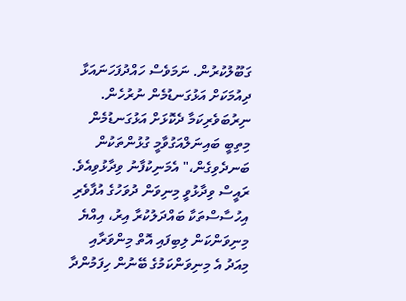ގަބޫލުކުރުން. ނަމަވެސް ހައްދުފަހަނައަޅާ ދިއުމަކަށް އަޅުގަނޑުމެން ނުރުހެން. ނިރުބަވެރިކަމާ ދެކޮޅަށް އަޅުގަނޑުމެން މިތިބީ ބައިނަލްއަގުވާމީ ގުޅުންތަކުން ބަނދެވިގެން،" އެމަނިކުފާނު ވިދާޅުވިއެވެ.
ރައީސް ވިދާޅުވީ މިނިވަން ދުވަހުގެ އުފާވެރި އިހުސާސްތަކާ ބައްދަލުކުރާ އިރު، އިއްޔެ މިނިވަންކަން ލިބިފައި އޮތް މިންވަރާއި މިއަދު އެ މިނިވަންކަމުގެ ބޭނުން ހިފަމުންދާ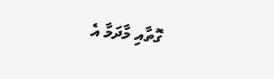ގޮތާއި މާދަމާ އެ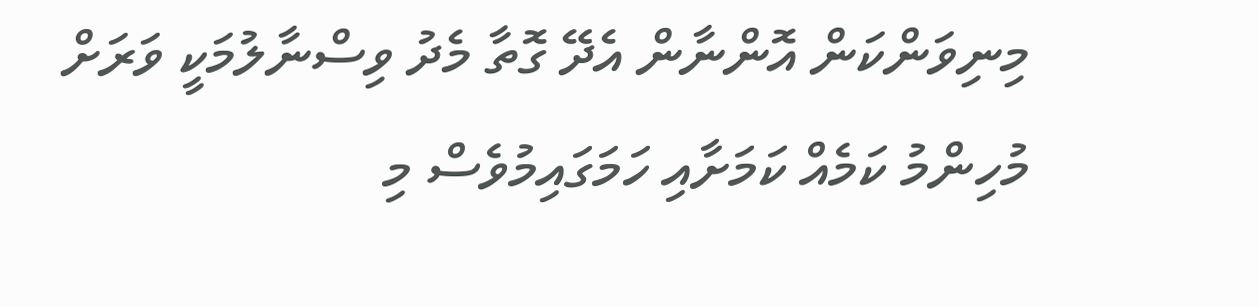މިނިވަންކަން އޮންނާން އެދޭ ގޮތާ މެދު ވިސްނާލުމަކީ ވަރަށް މުހިންމު ކަމެއް ކަމަށާއި ހަމަގައިމުވެސް މި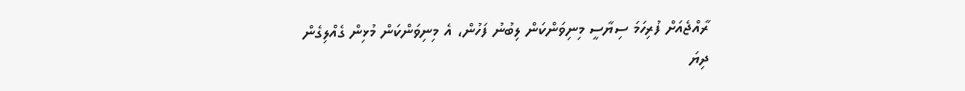ރާއްޖެއަށް ފުރިހަމަ ސިޔާސީ މިނިވަންކަން ލިބުނު ފަހުން، އެ މިނިވަންކަން މުޅިން ގެއްލިގެން ދިޔަ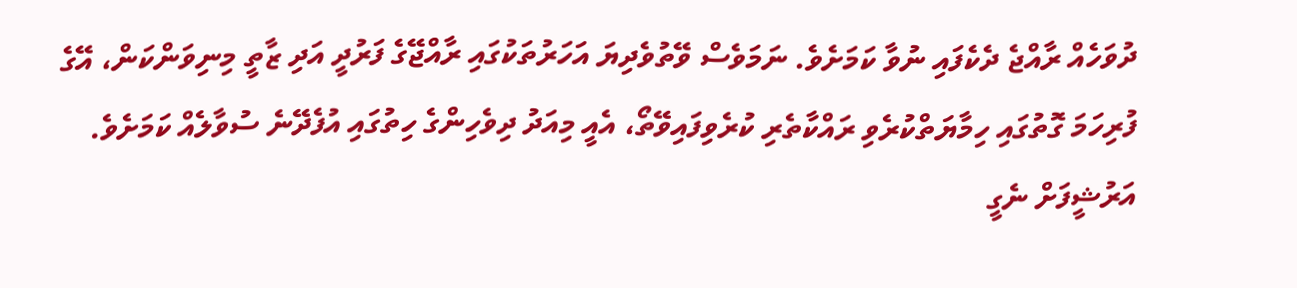ދުވަހެއް ރާއްޖެ ދެކެފައި ނުވާ ކަމަށެވެ. ނަމަވެސް ވޭތުވެދިޔަ އަހަރުތަކުގައި ރާއްޖޭގެ ފަރުދީ އަދި ޒާތީ މިނިވަންކަން، އޭގެ ފުރިހަމަ ގޮތުގައި ހިމާޔަތްކުރެވި ރައްކާތެރި ކުރެވިފައިވޭތޯ، އެއީ މިއަދު ދިވެހިންގެ ހިތުގައި އުފެދޭނެ ސުވާލެއް ކަމަށެވެ.
އަރުޝީފަށް ނެގީ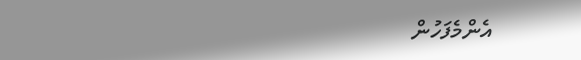އެންމެފަހުން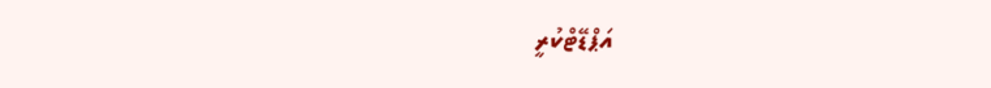އަޕްޑޭޓްކުރީ